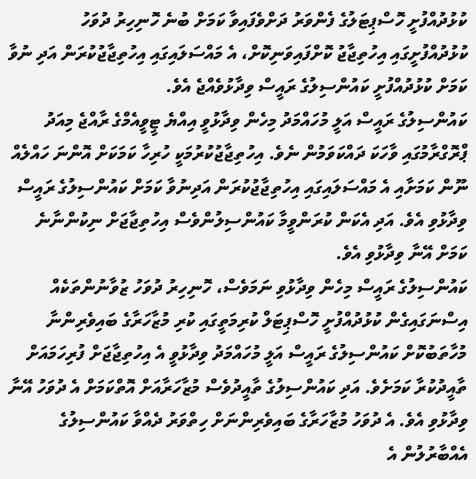ކުޅުދުއްފުށީ ހޮސްޕިޓަލުގެ ފެންވަރު ދަށްވެފައިވާ ކަމަށް ބުނެ ހޮނިހިރު ދުވަހު ކުޅުދުއްފުށީގައި އިހުތިޖާޖު ކޮށްފައިވަނިކޮށް، އެ މައްސަލައިގައި އިހުތިޖާޖުކުރަން އަދި ނުވާ ކަމަށް ކުޅުދުއްފުށީ ކައުންސިލުގެ ރައީސް ވިދާޅުވެއްޖެ އެވެ.
ކައުންސިލުގެ ރައީސް އަލީ މުހައްމަދު މިހެން ވިދާޅުވީ އިއްޔެ ޓީވީއެމްގެ ރާއްޖެ މިއަދު ޕްރޮގްރާމުގައި ވާހަކަ ދައްކަވަމުން ނެވެ. އިހުތިޖާޖުކުރުމަކީ ހުރިހާ ކަމަކަށް އޮންނަ ހައްލެއް ނޫން ކަމަށާއި އެ މައްސަލައިގައި އިހުތިޖާޖުކުރަން އަދިނުވާ ކަމަށް ކައުންސިލުގެ ރައީސް ވިދާޅުވި އެވެ. އަދި އެކަން ކުރަންވީމާ ކައުންސިލުންވެސް އިހުތިޖާޖަށް ނިކުންނާނެ ކަމަށް އޭނާ ވިދާޅުވި އެވެ.
ކައުންސިލުގެ ރައީސް މިހެން ވިދާޅުވި ނަމަވެސް، ހޮނިހިރު ދުވަހު ޒުވާނުންތަކެއް އިސްނަގައިގެން ކުޅުދުއްފުށީ ހޮސްޕިޓަލް ކުރިމަތީގައި ކުރި މުޒާހަރާގެ ބައިވެރިންނާ މުހާތަބުކޮށް ކައުންސިލުގެ ރައީސް އަލީ މުހައްމަދު ވިދާޅުވީ އެ އިހުތިޖާޖަށް ފުރިހަމައަށް ތާއީދުކުރާ ކަމަށެވެ. އަދި ކައުންސިލުގެ ތާއީދުވެސް މުޒާހަރާއަށް އޮތްކަމަށް އެ ދުވަހު އޭނާ ވިދާޅުވި އެވެ. އެ ދުވަހު މުޒާހަރާގެ ބައިވެރިންނަށް ހިތްވަރު ދެއްވާ ކައުންސިލުގެ އެއްބާރުލުން އެ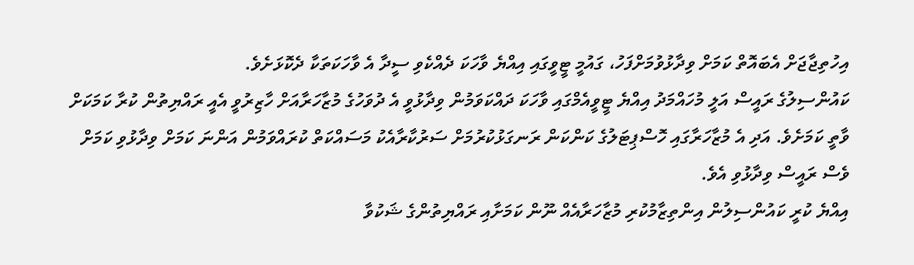އިހުތިޖާޖަށް އެބައޮތް ކަމަށް ވިދާޅުވުމަށްފަހު، ގައުމީ ޓީވީގައި އިއްޔެ ވާހަކަ ދެއްކެވި ސީދާ އެ ވާހަކަތަކާ ދެކޮޅަށެވެ.
ކައުންސިލުގެ ރައީސް އަލީ މުހައްމަދު އިއްޔެ ޓީވީއެމްގައި ވާހަކަ ދައްކަވަމުން ވިދާޅުވީ އެ ދުވަހުގެ މުޒާހަރާއަށް ހާޒިރުވީ އެއީ ރައްޔިތުން ކުރާ ކަމަކަށް ވާތީ ކަމަށެވެ. އަދި އެ މުޒާހަރާގައި ހޮސްޕިޓަލުގެ ކަންކަން ރަނގަޅުކުރުމަށް ސަރުކާރާއެކު މަސައްކަތް ކުރައްވަމުން އަންނަ ކަމަށް ވިދާޅުވި ކަމަށް ވެސް ރައީސް ވިދާޅުވި އެވެ.
އިއްޔެ ކުރީ ކައުންސިލުން އިންތިޒާމުކުރި މުޒާހަރާއެއް ނޫން ކަމަށާއި ރައްޔިތުންގެ ޝަކުވާ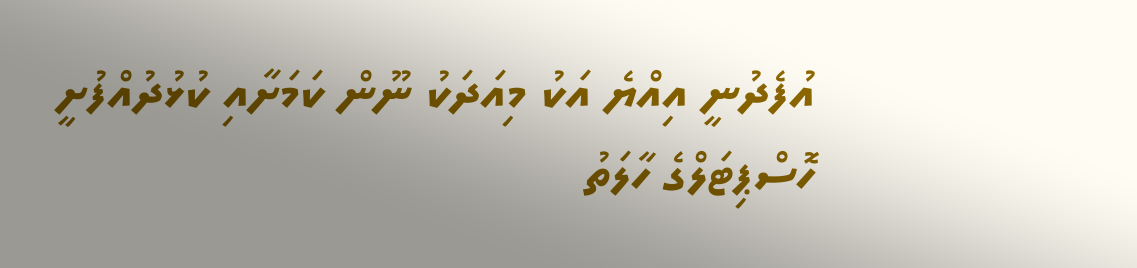އުފެދުނީ އިއްޔެ އަކު މިއަދަކު ނޫން ކަމަށާއި ކުޅުދުއްފުށީ ހޮސްޕިޓަލްގެ ހާލަތު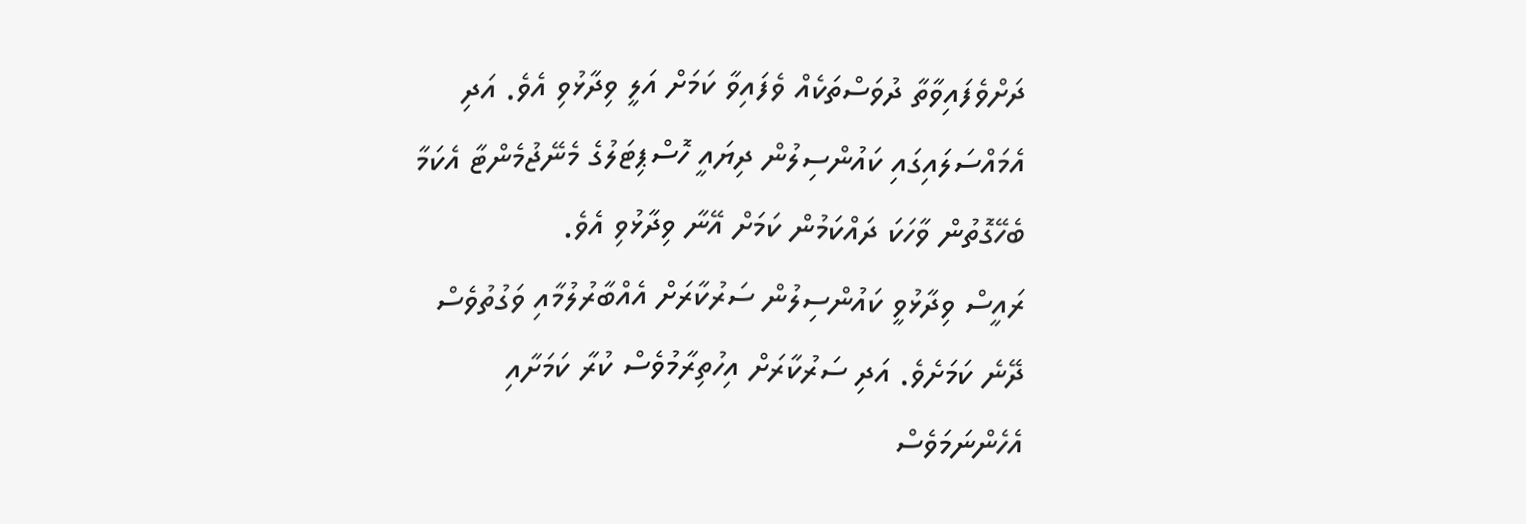ދަށްވެފައިވާތާ ދުވަސްތަކެއް ވެފައިވާ ކަމަށް އަލީ ވިދާޅުވި އެވެ. އަދި އެމައްސަލައިގައި ކައުންސިލުން ދިޔައީ ހޮސްޕިޓަލުގެ މެނޭޖުމެންޓާ އެކަމާ ބެހޭގޮތުން ވާހަކަ ދައްކަމުން ކަމަށް އޭނާ ވިދާޅުވި އެވެ.
ރައީސް ވިދާޅުވީ ކައުންސިލުން ސަރުކާރަށް އެއްބާރުލުމާއި ވަގުތުވެސް ދޭނެ ކަމަށެވެ. އަދި ސަރުކާރަށް އިހުތިރާމުވެސް ކުރާ ކަމަށާއި އެހެންނަމަވެސް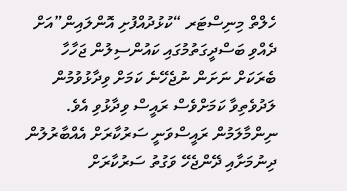ހެލްތް މިނިސްޓަރ “ކުޅުދުއްފުށި އޮންލައިން”އަށް ދެއްވި ބަސްދީގަތުމުގައި ކައުންސިލުން ޖަހާހާ ބެރަކަށް ނަށަން ނުޖެހޭނެ ކަމަށް ވިދާޅުވުމުން ލަދުވެތިވާ ކަމަށްވެސް ރައީސް ވިދާޅުވި އެވެ.
ނިންމާލަމުން ރައީސްވަނީ ސަރުކާރަށް އެއްބާރުލުން ދިނުމަށާއި ދޭންޖެހޭ ވަގުތު ސަރުކާރަށް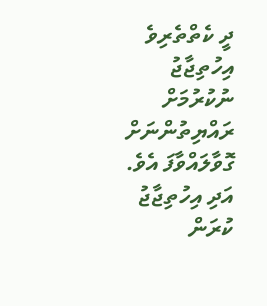ދީ ކެތްތެރިވެ އިހުތިޖާޖު ނުކުރުމަށް ރައްޔިތުންނަށް ގޮވާލައްވާފަ އެވެ. އަދި އިހުތިޖާޖު ކުރަން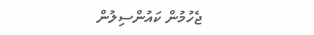ޖެހުމުން ކައުންސިލުން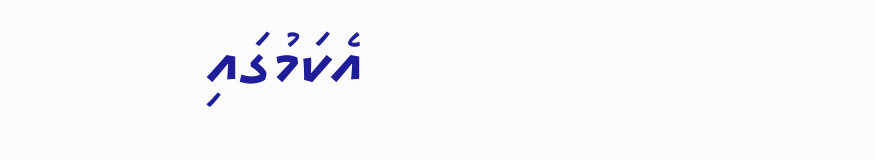އެކަމުގައި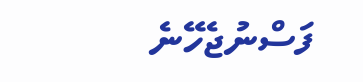ފަސްނުޖެހޭނެ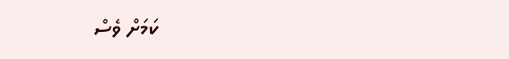ކަމަށް ވެސް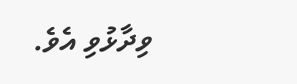ވިދާޅުވި އެވެ.